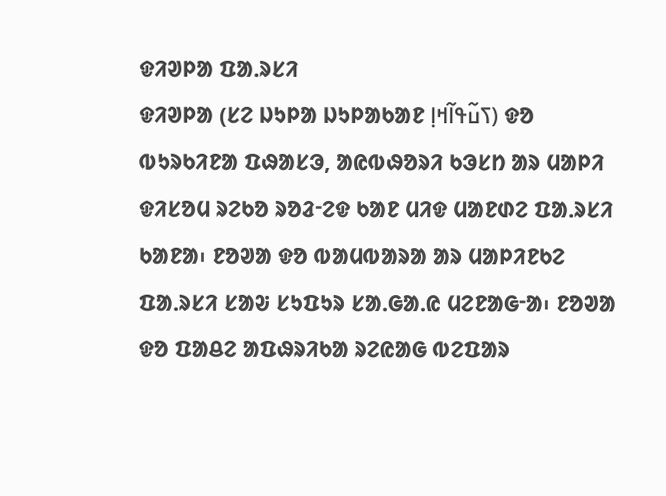ᱫᱤᱣᱞᱟ ᱯᱟᱹᱨᱥᱤ
ᱫᱤᱣᱞᱟ (ᱥᱮ ᱡᱩᱞᱟ ᱡᱩᱞᱟᱠᱟᱱ ߖߎ߬ߟߊ߬ߞߊ߲) ᱫᱚ ᱵᱩᱨᱠᱤᱱᱟ ᱯᱷᱟᱥᱳ, ᱟᱭᱵᱷᱚᱨᱤ ᱠᱳᱥᱴ ᱟᱨ ᱢᱟᱞᱤ ᱫᱤᱥᱚᱢ ᱨᱮᱠᱚ ᱨᱚᱲᱼᱮᱫ ᱠᱟᱱ ᱢᱤᱫ ᱢᱟᱱᱰᱮ ᱯᱟᱹᱨᱥᱤ ᱠᱟᱱᱟ᱾ ᱱᱚᱣᱟ ᱫᱚ ᱵᱟᱢᱵᱟᱨᱟ ᱟᱨ ᱢᱟᱞᱤᱱᱠᱮ ᱯᱟᱹᱨᱥᱤ ᱥᱟᱶ ᱥᱩᱯᱩᱨ ᱥᱟᱹᱜᱟᱹᱭ ᱢᱮᱱᱟᱜᱼᱟ᱾ ᱱᱚᱣᱟ ᱫᱚ ᱯᱟᱪᱮ ᱟᱯᱷᱨᱤᱠᱟ ᱨᱮᱭᱟᱜ ᱵᱮᱯᱟᱨ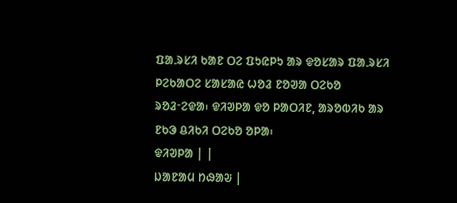ᱯᱟᱹᱨᱥᱤ ᱠᱟᱱ ᱛᱮ ᱯᱩᱭᱞᱩ ᱟᱨ ᱫᱚᱥᱟᱨ ᱯᱟᱹᱨᱥᱤ ᱞᱮᱠᱟᱛᱮ ᱥᱟᱥᱟᱭ ᱦᱚᱲ ᱱᱚᱣᱟ ᱛᱮᱠᱚ ᱨᱚᱲᱼᱮᱫᱟ᱾ ᱫᱤᱣᱞᱟ ᱫᱚ ᱞᱟᱛᱤᱱ, ᱟᱨᱚᱵᱤᱠ ᱟᱨ ᱱᱠᱳ ᱪᱤᱠᱤ ᱛᱮᱠᱚ ᱚᱞᱟ᱾
ᱫᱤᱣᱞᱟ | |
ᱡᱟᱱᱟᱢ ᱴᱷᱟᱶ |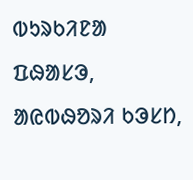ᱵᱩᱨᱠᱤᱱᱟ ᱯᱷᱟᱥᱳ, ᱟᱭᱵᱷᱚᱨᱤ ᱠᱳᱥᱴ,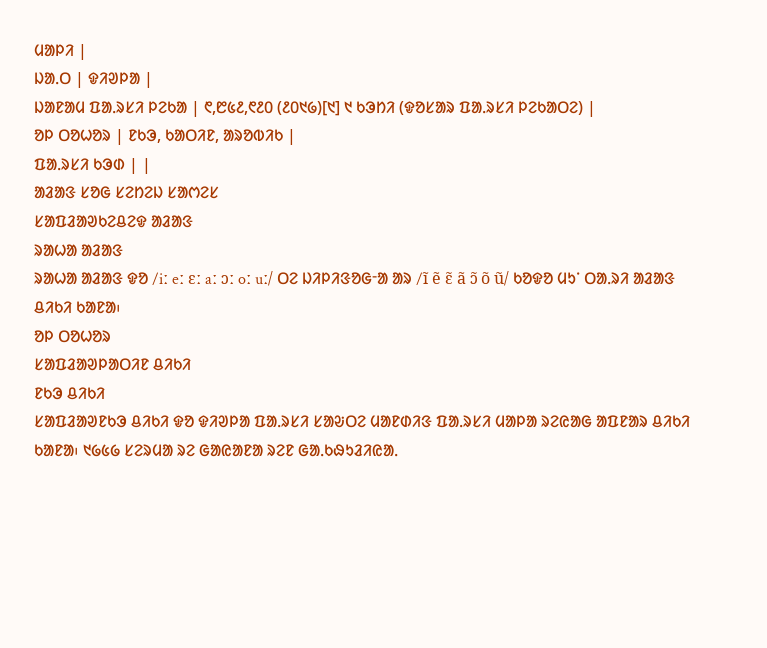ᱢᱟᱞᱤ |
ᱡᱟᱹᱛ | ᱫᱤᱣᱞᱟ |
ᱡᱟᱱᱟᱢ ᱯᱟᱹᱨᱥᱤ ᱞᱮᱠᱟ | ᱖,᱘᱕᱒,᱖᱒᱐ (᱒᱐᱑᱙)[᱑] ᱑ ᱠᱳᱴᱤ (ᱫᱚᱥᱟᱨ ᱯᱟᱹᱨᱥᱤ ᱞᱮᱠᱟᱛᱮ) |
ᱚᱞ ᱛᱚᱦᱚᱨ | ᱱᱠᱳ, ᱠᱟᱛᱤᱱ, ᱟᱨᱚᱵᱤᱠ |
ᱯᱟᱹᱨᱥᱤ ᱠᱳᱰ | |
ᱟᱲᱟᱝ ᱥᱚᱜ ᱥᱮᱴᱮᱡ ᱥᱟᱬᱮᱥ
ᱥᱟᱯᱲᱟᱣᱠᱮᱪᱮᱫ ᱟᱲᱟᱝ
ᱨᱟᱦᱟ ᱟᱲᱟᱝ
ᱨᱟᱦᱟ ᱟᱲᱟᱝ ᱫᱚ /iː eː ɛː aː ɔː oː uː/ ᱛᱮ ᱡᱤᱞᱤᱝᱚᱜᱼᱟ ᱟᱨ /ĩ ẽ ɛ̃ ã ɔ̃ õ ũ/ ᱠᱚᱫᱚ ᱢᱩᱸ ᱛᱟᱹᱨᱤ ᱟᱲᱟᱝ ᱪᱤᱠᱤ ᱠᱟᱱᱟ᱾
ᱚᱞ ᱛᱚᱦᱚᱨ
ᱥᱟᱯᱲᱟᱣᱞᱟᱛᱤᱱ ᱪᱤᱠᱤ
ᱱᱠᱳ ᱪᱤᱠᱤ
ᱥᱟᱯᱲᱟᱣᱱᱠᱳ ᱪᱤᱠᱤ ᱫᱚ ᱫᱤᱣᱞᱟ ᱯᱟᱹᱨᱥᱤ ᱥᱟᱶᱛᱮ ᱢᱟᱱᱰᱤᱝ ᱯᱟᱹᱨᱥᱤ ᱢᱟᱞᱟ ᱨᱮᱭᱟᱜ ᱟᱯᱱᱟᱨ ᱪᱤᱠᱤ ᱠᱟᱱᱟ᱾ ᱑᱙᱕᱙ ᱥᱮᱨᱢᱟ ᱨᱮ ᱜᱟᱭᱟᱱᱟ ᱨᱮᱱ ᱜᱟᱹᱠᱷᱩᱲᱤᱭᱟᱹ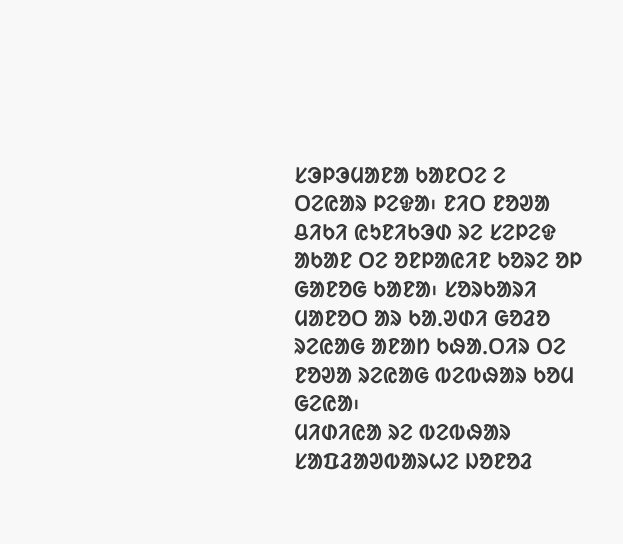ᱥᱳᱞᱳᱢᱟᱱᱟ ᱠᱟᱱᱛᱮ ᱮ ᱛᱮᱭᱟᱨ ᱞᱮᱫᱟ᱾ ᱱᱤᱛ ᱱᱚᱣᱟ ᱪᱤᱠᱤ ᱭᱩᱱᱤᱠᱳᱰ ᱨᱮ ᱥᱮᱞᱮᱫ ᱟᱠᱟᱱ ᱛᱮ ᱚᱱᱞᱟᱭᱤᱱ ᱠᱚᱨᱮ ᱚᱞ ᱜᱟᱱᱚᱜ ᱠᱟᱱᱟ᱾ ᱥᱚᱨᱠᱟᱨᱤ ᱢᱟᱱᱚᱛ ᱟᱨ ᱠᱟᱹᱣᱰᱤ ᱜᱚᱲᱚ ᱨᱮᱭᱟᱜ ᱟᱱᱟᱴ ᱠᱷᱟᱹᱛᱤᱨ ᱛᱮ ᱱᱚᱣᱟ ᱨᱮᱭᱟᱜ ᱵᱮᱵᱷᱟᱨ ᱠᱚᱢ ᱜᱮᱭᱟ᱾
ᱢᱤᱰᱤᱭᱟ ᱨᱮ ᱵᱮᱵᱷᱟᱨ
ᱥᱟᱯᱲᱟᱣᱵᱟᱨᱦᱮ ᱡᱚᱱᱚᱲ